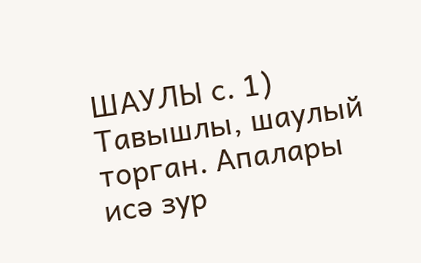ШАУЛЫ с. 1) Тавышлы, шаулый торган. Апалары исә зур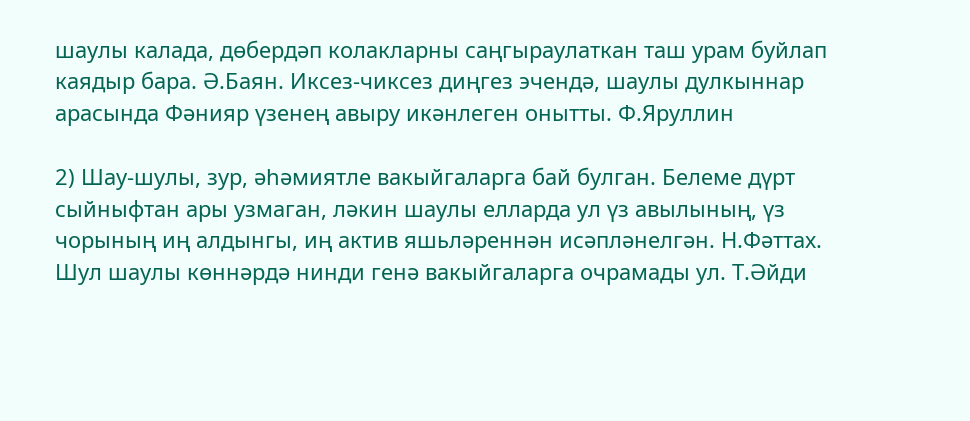шаулы калада, дөбердәп колакларны саңгыраулаткан таш урам буйлап каядыр бара. Ә.Баян. Иксез-чиксез диңгез эчендә, шаулы дулкыннар арасында Фәнияр үзенең авыру икәнлеген онытты. Ф.Яруллин

2) Шау-шулы, зур, әһәмиятле вакыйгаларга бай булган. Белеме дүрт сыйныфтан ары узмаган, ләкин шаулы елларда ул үз авылының, үз чорының иң алдынгы, иң актив яшьләреннән исәпләнелгән. Н.Фәттах. Шул шаулы көннәрдә нинди генә вакыйгаларга очрамады ул. Т.Әйди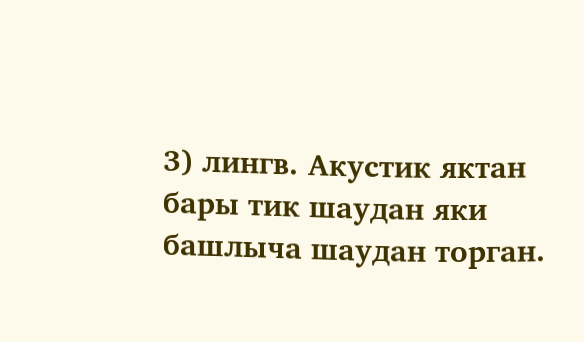3) лингв. Акустик яктан бары тик шаудан яки башлыча шаудан торган.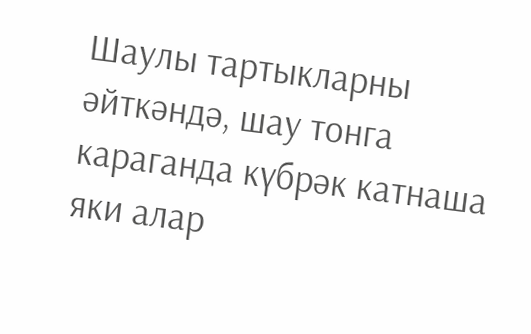Шаулы тартыкларны әйткәндә, шау тонга караганда күбрәк катнаша яки алар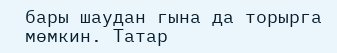бары шаудан гына да торырга мөмкин. Татар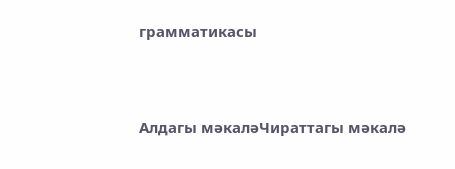грамматикасы



Алдагы мәкаләЧираттагы мәкалә